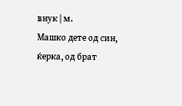внук | м.
Машко дете од син, ќерка, од брат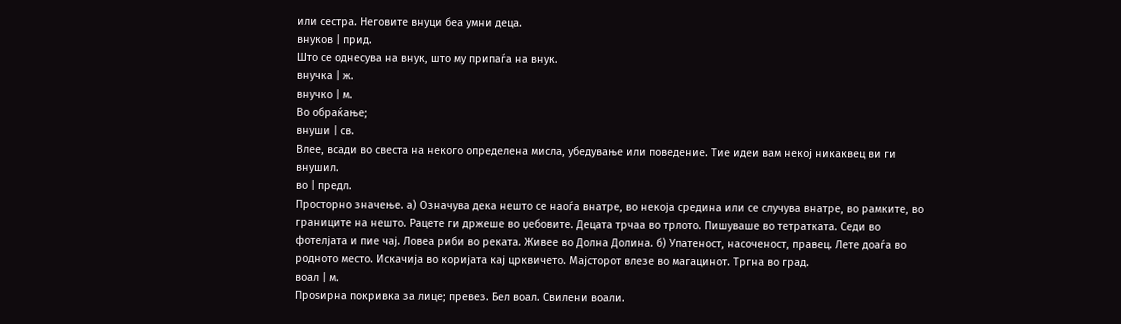или сестра. Неговите внуци беа умни деца.
внуков | прид.
Што се однесува на внук, што му припаѓа на внук.
внучка | ж.
внучко | м.
Во обраќање;
внуши | св.
Влее, всади во свеста на некого определена мисла, убедување или поведение. Тие идеи вам некој никаквец ви ги внушил.
во | предл.
Просторно значење. а) Означува дека нешто се наоѓа внатре, во некоја средина или се случува внатре, во рамките, во границите на нешто. Рацете ги држеше во џебовите. Децата трчаа во трлото. Пишуваше во тетратката. Седи во фотелјата и пие чај. Ловеа риби во реката. Живее во Долна Долина. б) Упатеност, насоченост, правец. Лете доаѓа во родното место. Искачија во коријата кај црквичето. Мајсторот влезе во магацинот. Тргна во град.
воал | м.
Проѕирна покривка за лице; превез. Бел воал. Свилени воали.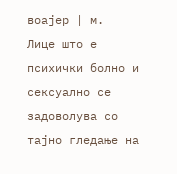воајер | м.
Лице што е психички болно и сексуално се задоволува со тајно гледање на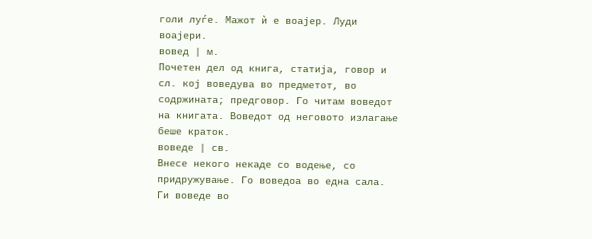голи луѓе. Мажот ѝ е воајер. Луди воајери.
вовед | м.
Почетен дел од книга, статија, говор и сл. кој воведува во предметот, во содржината; предговор. Го читам воведот на книгата. Воведот од неговото излагање беше краток.
воведе | св.
Внесе некого некаде со водење, со придружување. Го воведоа во една сала. Ги воведе во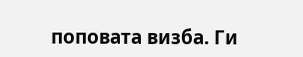поповата визба. Ги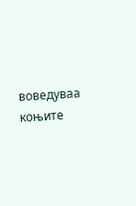воведуваа коњите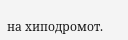на хиподромот.